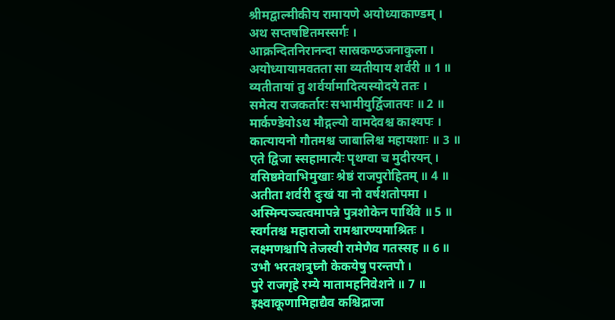श्रीमद्वाल्मीकीय रामायणे अयोध्याकाण्डम् ।
अथ सप्तषष्टितमस्सर्गः ।
आक्रन्दितनिरानन्दा सास्रकण्ठजनाकुला ।
अयोध्यायामवतता सा व्यतीयाय शर्वरी ॥ 1 ॥
व्यतीतायां तु शर्वर्यामादित्यस्योदये ततः ।
समेत्य राजकर्तारः सभामीयुर्द्विजातयः ॥ 2 ॥
मार्कण्डेयोऽथ मौद्गल्यो वामदेवश्च काश्यपः ।
कात्यायनो गौतमश्च जाबालिश्च महायशाः ॥ 3 ॥
एते द्विजा स्सहामात्यैः पृथग्वा च मुदीरयन् ।
वसिष्ठमेवाभिमुखाः श्रेष्ठं राजपुरोहितम् ॥ 4 ॥
अतीता शर्वरी दुःखं या नो वर्षशतोपमा ।
अस्मिन्पञ्चत्वमापन्ने पुत्रशोकेन पार्थिवे ॥ 5 ॥
स्वर्गतश्च महाराजो रामश्चारण्यमाश्रितः ।
लक्ष्मणश्चापि तेजस्वी रामेणैव गतस्सह ॥ 6 ॥
उभौ भरतशत्रुघ्नौ केकयेषु परन्तपौ ।
पुरे राजगृहे रम्ये मातामहनिवेशने ॥ 7 ॥
इक्ष्वाकूणामिहाद्यैव कश्चिद्राजा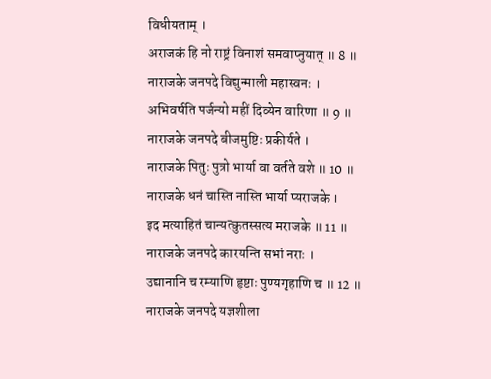विधीयताम् ।
अराजकं हि नो राष्ट्रं विनाशं समवाप्नुयात् ॥ 8 ॥
नाराजके जनपदे विद्युन्माली महास्वनः ।
अभिवर्षति पर्जन्यो महीं दिव्येन वारिणा ॥ 9 ॥
नाराजके जनपदे बीजमुष्टिः प्रकीर्यते ।
नाराजके पितुः पुत्रो भार्या वा वर्तते वशे ॥ 10 ॥
नाराजके धनं चास्ति नास्ति भार्या प्यराजके ।
इद मत्याहितं चान्यत्कुतस्सत्य मराजके ॥ 11 ॥
नाराजके जनपदे कारयन्ति सभां नराः ।
उद्यानानि च रम्याणि हृष्टाः पुण्यगृहाणि च ॥ 12 ॥
नाराजके जनपदे यज्ञशीला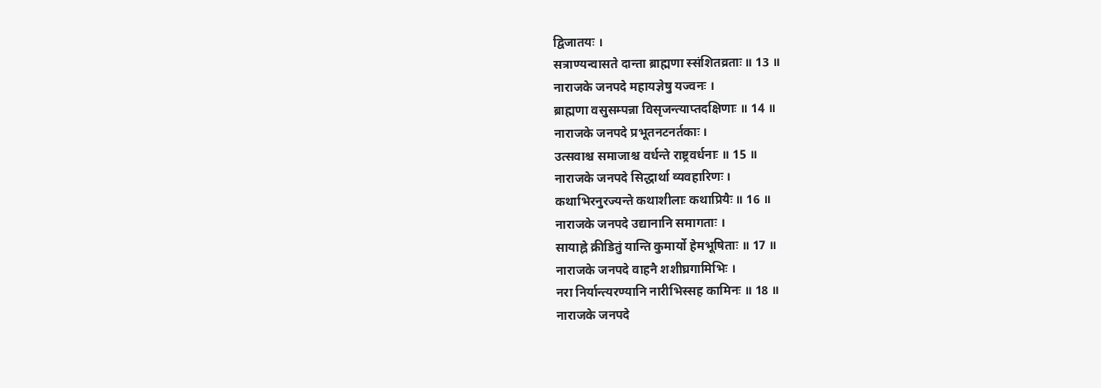द्विजातयः ।
सत्राण्यन्वासते दान्ता ब्राह्मणा स्संशितव्रताः ॥ 13 ॥
नाराजके जनपदे महायज्ञेषु यज्वनः ।
ब्राह्मणा वसुसम्पन्ना विसृजन्त्याप्तदक्षिणाः ॥ 14 ॥
नाराजके जनपदे प्रभूतनटनर्तकाः ।
उत्सवाश्च समाजाश्च वर्धन्ते राष्ट्रवर्धनाः ॥ 15 ॥
नाराजके जनपदे सिद्धार्था व्यवहारिणः ।
कथाभिरनुरज्यन्ते कथाशीलाः कथाप्रियैः ॥ 16 ॥
नाराजके जनपदे उद्यानानि समागताः ।
सायाह्ने क्रीडितुं यान्ति कुमार्यो हेमभूषिताः ॥ 17 ॥
नाराजके जनपदे वाहनै शशीघ्रगामिभिः ।
नरा निर्यान्त्यरण्यानि नारीभिस्सह कामिनः ॥ 18 ॥
नाराजके जनपदे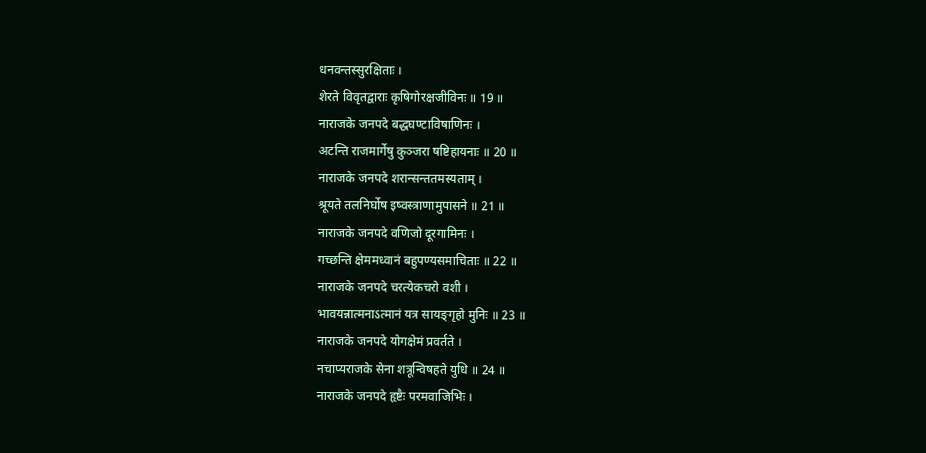धनवन्तस्सुरक्षिताः ।
शेरते विवृतद्वाराः कृषिगोरक्षजीविनः ॥ 19 ॥
नाराजके जनपदे बद्धघण्टाविषाणिनः ।
अटन्ति राजमार्गेषु कुञ्जरा षष्टिहायनाः ॥ 20 ॥
नाराजके जनपदे शरान्सन्ततमस्यताम् ।
श्रूयते तलनिर्घोष इष्वस्त्राणामुपासने ॥ 21 ॥
नाराजके जनपदे वणिजो दूरगामिनः ।
गच्छन्ति क्षेममध्वानं बहुपण्यसमाचिताः ॥ 22 ॥
नाराजके जनपदे चरत्येकचरो वशी ।
भावयन्नात्मनाऽत्मानं यत्र सायङ्गृहो मुनिः ॥ 23 ॥
नाराजके जनपदे योगक्षेमं प्रवर्तते ।
नचाप्यराजके सेना शत्रून्विषहते युधि ॥ 24 ॥
नाराजके जनपदे हृष्टैः परमवाजिभिः ।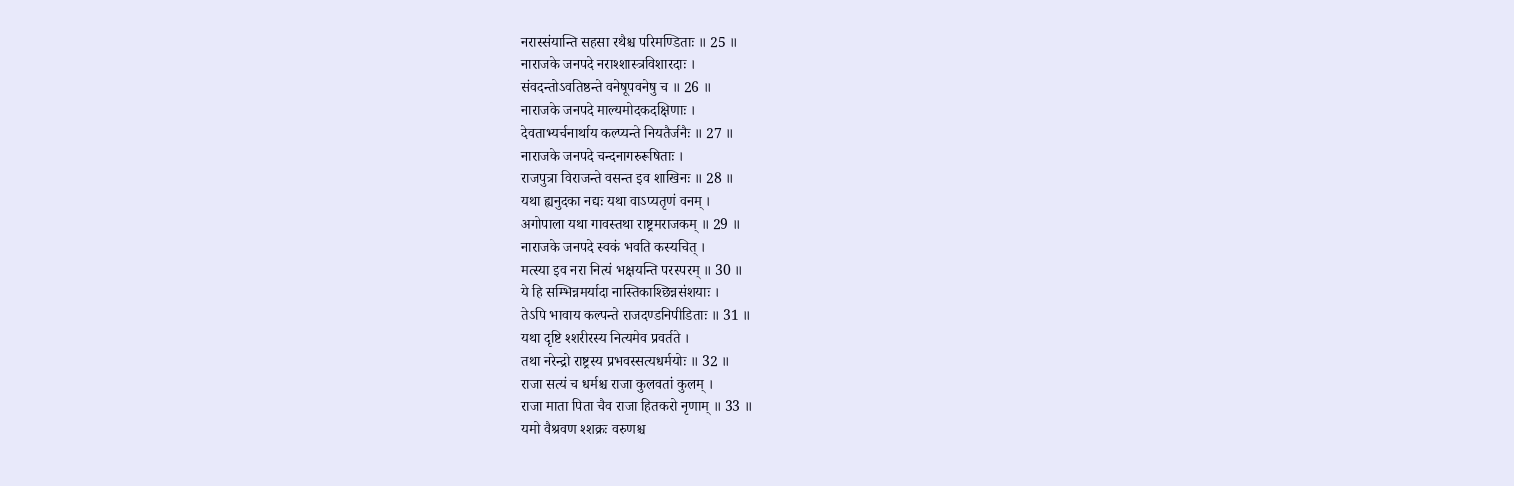नरास्संयान्ति सहसा रथैश्च परिमण्डिताः ॥ 25 ॥
नाराजके जनपदे नराश्शास्त्रविशारदाः ।
संवदन्तोऽवतिष्ठन्ते वनेषूपवनेषु च ॥ 26 ॥
नाराजके जनपदे माल्यमोदकदक्षिणाः ।
देवताभ्यर्चनार्थाय कल्प्यन्ते नियतैर्जनैः ॥ 27 ॥
नाराजके जनपदे चन्दनागरुरूषिताः ।
राजपुत्रा विराजन्ते वसन्त इव शाखिनः ॥ 28 ॥
यथा ह्यनुदका नद्यः यथा वाऽप्यतृणं वनम् ।
अगोपाला यथा गावस्तथा राष्ट्रमराजकम् ॥ 29 ॥
नाराजके जनपदे स्वकं भवति कस्यचित् ।
मत्स्या इव नरा नित्यं भक्षयन्ति परस्परम् ॥ 30 ॥
ये हि सम्भिन्नमर्यादा नास्तिकाश्छिन्नसंशयाः ।
तेऽपि भावाय कल्पन्ते राजदण्डनिपीडिताः ॥ 31 ॥
यथा दृष्टि श्शरीरस्य नित्यमेव प्रवर्तते ।
तथा नरेन्द्रो राष्ट्रस्य प्रभवस्सत्यधर्मयोः ॥ 32 ॥
राजा सत्यं च धर्मश्च राजा कुलवतां कुलम् ।
राजा माता पिता चैव राजा हितकरो नृणाम् ॥ 33 ॥
यमो वैश्रवण श्शक्रः वरुणश्च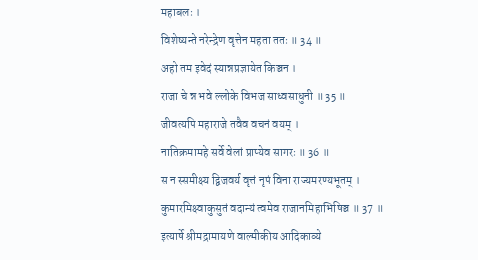महाबलः ।
विशेष्यन्ते नरेन्द्रेण वृत्तेन महता ततः ॥ 34 ॥
अहो तम इवेदं स्यान्नप्रज्ञायेत किञ्चन ।
राजा चे न्न भवे ल्लोके विभज साध्वसाधुनी ॥ 35 ॥
जीवत्यपि महाराजे तवैव वचनं वयम् ।
नातिक्रमामहे सर्वे वेलां प्राप्येव सागरः ॥ 36 ॥
स न स्समीक्ष्य द्विजवर्य वृत्तं नृपं विना राज्यमरण्यभूतम् ।
कुमारमिक्ष्वाकुसुतं वदान्यं त्वमेव राजानमिहाभिषिञ्च ॥ 37 ॥
इत्यार्षे श्रीमद्रामायणे वाल्मीकीय आदिकाव्ये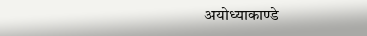अयोध्याकाण्डे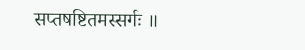सप्तषष्टितमस्सर्गः ॥